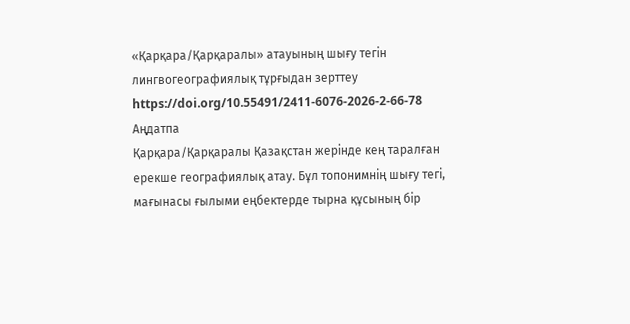«Қарқара/Қарқаралы» атауының шығу тегін лингвогеографиялық тұрғыдан зерттеу
https://doi.org/10.55491/2411-6076-2026-2-66-78
Аңдатпа
Қарқара/Қарқаралы Қазақстан жерінде кең таралған ерекше географиялық атау. Бұл топонимнің шығу тегі, мағынасы ғылыми еңбектерде тырна құсының бір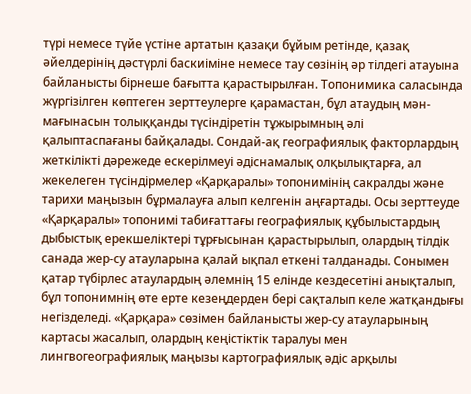түрі немесе түйе үстіне артатын қазақи бұйым ретінде, қазақ әйелдерінің дәстүрлі баскиіміне немесе тау сөзінің әр тілдегі атауына байланысты бірнеше бағытта қарастырылған. Топонимика саласында жүргізілген көптеген зерттеулерге қарамастан, бұл атаудың мән-мағынасын толыққанды түсіндіретін тұжырымның әлі қалыптаспағаны байқалады. Сондай-ақ географиялық факторлардың жеткілікті дәрежеде ескерілмеуі әдіснамалық олқылықтарға, ал жекелеген түсіндірмелер «Қарқаралы» топонимінің сакралды және тарихи маңызын бұрмалауға алып келгенін аңғартады. Осы зерттеуде «Қарқаралы» топонимі табиғаттағы географиялық құбылыстардың дыбыстық ерекшеліктері тұрғысынан қарастырылып, олардың тілдік санада жер-су атауларына қалай ықпал еткені талданады. Сонымен қатар түбірлес атаулардың әлемнің 15 елінде кездесетіні анықталып, бұл топонимнің өте ерте кезеңдерден бері сақталып келе жатқандығы негізделеді. «Қарқара» сөзімен байланысты жер-су атауларының картасы жасалып, олардың кеңістіктік таралуы мен лингвогеографиялық маңызы картографиялық әдіс арқылы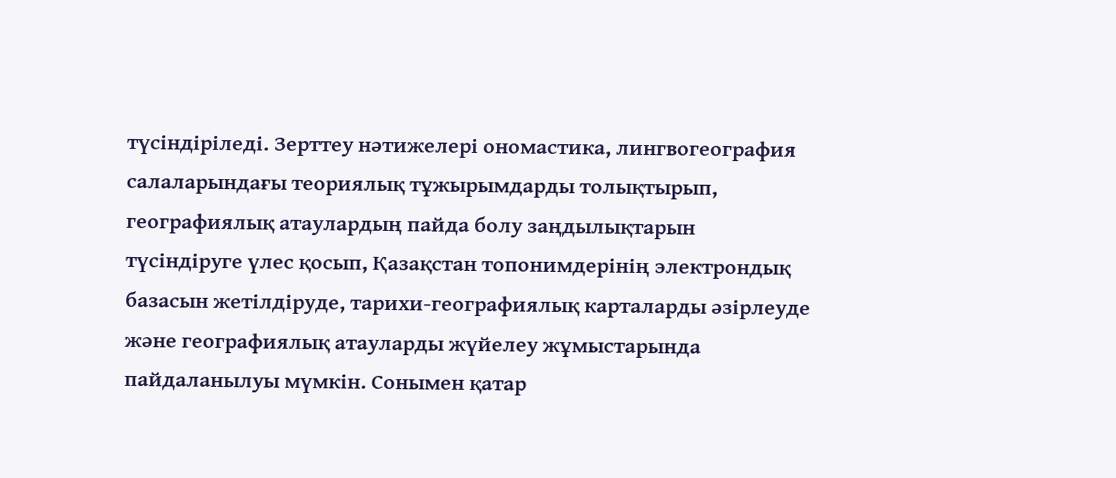түсіндіріледі. Зерттеу нәтижелері ономастика, лингвогеография салаларындағы теориялық тұжырымдарды толықтырып, географиялық атаулардың пайда болу заңдылықтарын түсіндіруге үлес қосып, Қазақстан топонимдерінің электрондық базасын жетілдіруде, тарихи-географиялық карталарды әзірлеуде және географиялық атауларды жүйелеу жұмыстарында пайдаланылуы мүмкін. Сонымен қатар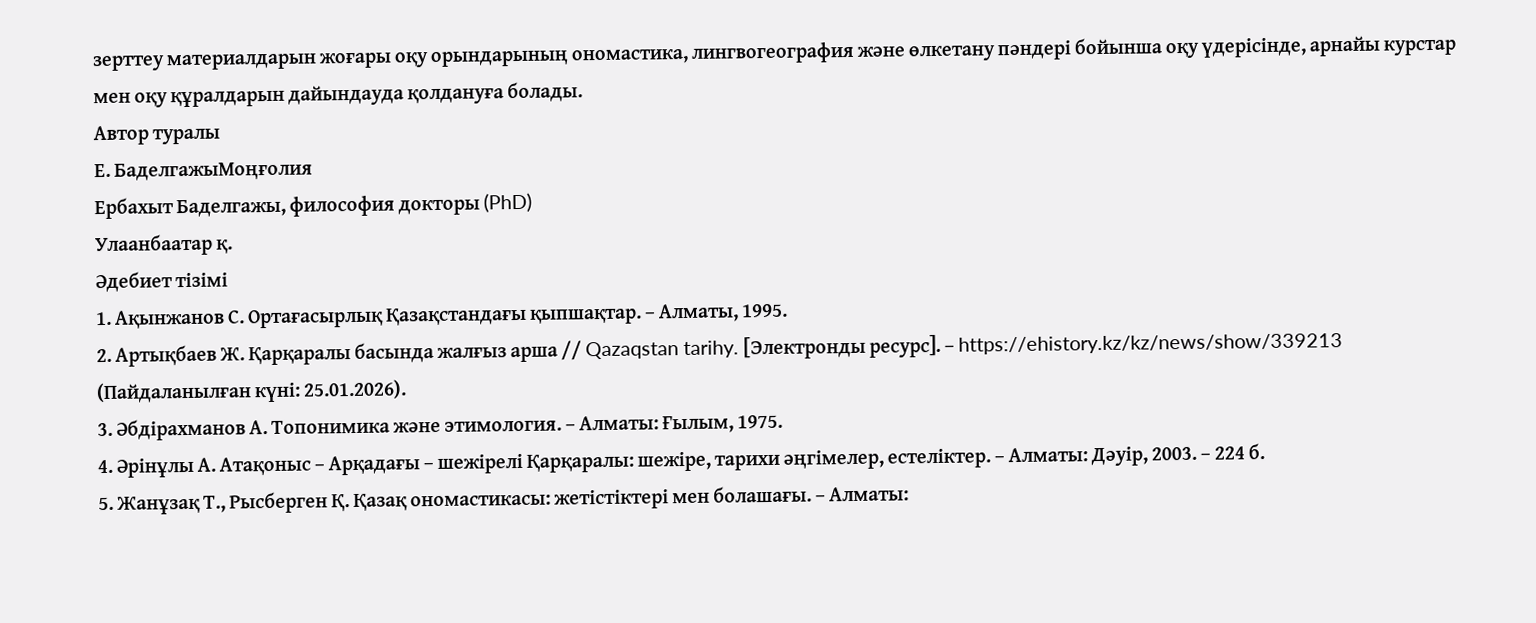зерттеу материалдарын жоғары оқу орындарының ономастика, лингвогеография және өлкетану пәндері бойынша оқу үдерісінде, арнайы курстар мен оқу құралдарын дайындауда қолдануға болады.
Автор туралы
Е. БаделгажыМоңғолия
Ербахыт Баделгажы, философия докторы (PhD)
Улаанбаатар қ.
Әдебиет тізімі
1. Ақынжанов С. Ортағасырлық Қазақстандағы қыпшақтар. – Алматы, 1995.
2. Артықбаев Ж. Қарқаралы басында жалғыз арша // Qazaqstan tarihy. [Электронды ресурс]. – https://ehistory.kz/kz/news/show/339213 (Пайдаланылған күні: 25.01.2026).
3. Әбдірахманов А. Топонимика және этимология. – Алматы: Ғылым, 1975.
4. Әрінұлы А. Атақоныс – Арқадағы – шежірелі Қарқаралы: шежіре, тарихи әңгімелер, естеліктер. – Алматы: Дәуір, 2003. – 224 б.
5. Жанұзақ Т., Рысберген Қ. Қазақ ономастикасы: жетістіктері мен болашағы. – Алматы: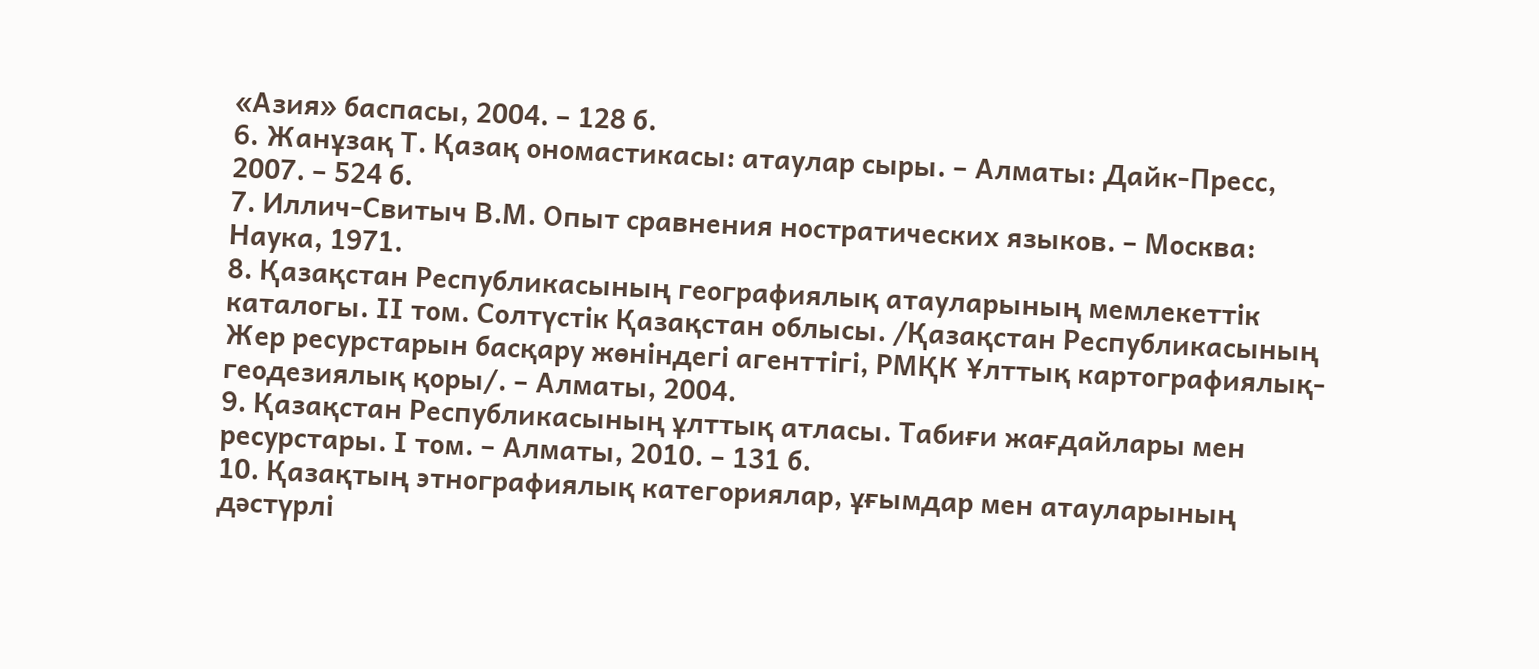«Азия» баспасы, 2004. – 128 б.
6. Жанұзақ Т. Қазақ ономастикасы: атаулар сыры. – Алматы: Дайк-Пресс, 2007. – 524 б.
7. Иллич-Свитыч В.М. Опыт сравнения ностратических языков. – Москва: Наука, 1971.
8. Қазақстан Республикасының географиялық атауларының мемлекеттік каталогы. ІІ том. Солтүстік Қазақстан облысы. /Қазақстан Республикасының Жер ресурстарын басқару жөніндегі агенттігі, РМҚК Ұлттық картографиялық-геодезиялық қоры/. – Алматы, 2004.
9. Қазақстан Республикасының ұлттық атласы. Табиғи жағдайлары мен ресурстары. І том. – Алматы, 2010. – 131 б.
10. Қазақтың этнографиялық категориялар, ұғымдар мен атауларының дәстүрлi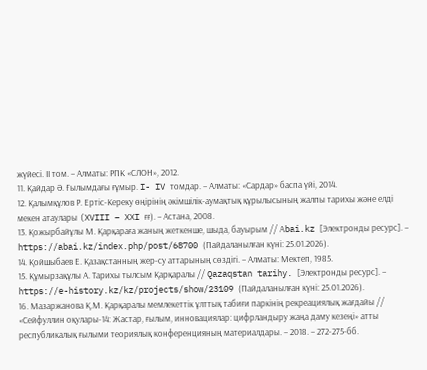жүйесi. ІІ том. – Алматы: РПК «СЛОН», 2012.
11. Қайдар Ә. Ғылымдағы ғұмыр. I- IV томдар. – Алматы: «Сардар» баспа үйі, 2014.
12. Қалымқұлов Р. Ертіс-Кереку өңірінің әкімшілік-аумақтық құрылысының жалпы тарихы және елді мекен атаулары (XVIII – XXI ғғ). – Астана, 2008.
13. Қожырбайұлы М. Қарқараға жаның жеткенше, шыда, бауырым // Аbai.kz [Электронды ресурс]. – https://abai.kz/index.php/post/68700 (Пайдаланылған күні: 25.01.2026).
14. Қойшыбаев Е. Қазақстанның жер-су аттарының сөздігі. – Алматы: Мектеп, 1985.
15. Құмырзақұлы А. Тарихы тылсым Қарқаралы // Qazaqstan tarihy. [Электронды ресурс]. – https://e-history.kz/kz/projects/show/23109 (Пайдаланылған күні: 25.01.2026).
16. Мазаржанова Қ.М. Қарқаралы мемлекеттік ұлттық табиғи паркінің рекреациялық жағдайы // «Сейфуллин оқулары-14: Жастар, ғылым, инновациялар: цифрландыру жаңа даму кезеңі» атты республикалық ғылыми теориялық конференцияның материалдары. – 2018. – 272-275-бб.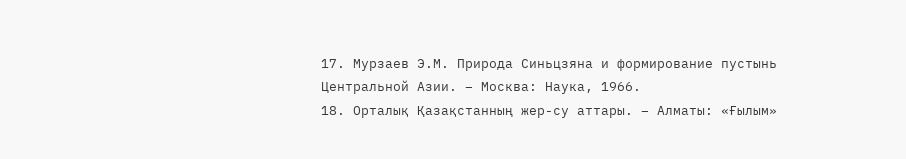17. Мурзаев Э.М. Природа Синьцзяна и формирование пустынь Центральной Азии. – Москва: Наука, 1966.
18. Орталық Қазақстанның жер-су аттары. – Алматы: «Ғылым»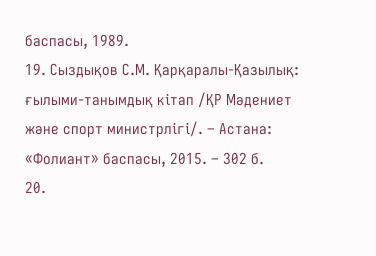баспасы, 1989.
19. Сыздықов С.М. Қарқаралы-Қазылық: ғылыми-танымдық кітап /ҚР Мәдениет және спорт министрлігі/. – Астана: «Фолиант» баспасы, 2015. – 302 б.
20.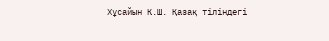Хұсайын К.Ш. Қазақ тіліндегі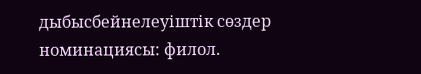дыбысбейнелеуіштік сөздер номинациясы: филол.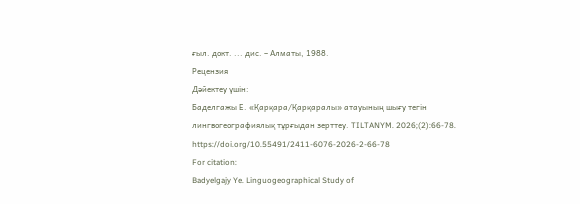ғыл. докт. ... дис. – Алматы, 1988.
Рецензия
Дәйектеу үшін:
Баделгажы Е. «Қарқара/Қарқаралы» атауының шығу тегін лингвогеографиялық тұрғыдан зерттеу. TILTANYM. 2026;(2):66-78. https://doi.org/10.55491/2411-6076-2026-2-66-78
For citation:
Badyelgajy Ye. Linguogeographical Study of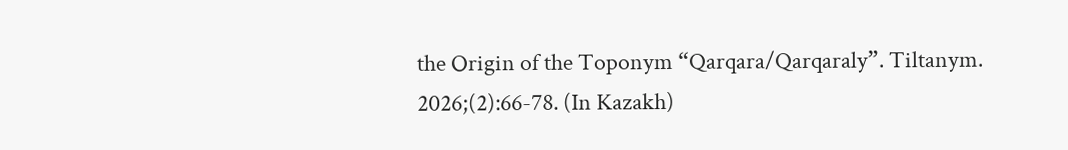the Origin of the Toponym “Qarqara/Qarqaraly”. Tiltanym. 2026;(2):66-78. (In Kazakh)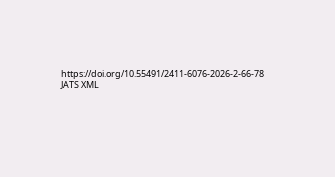https://doi.org/10.55491/2411-6076-2026-2-66-78
JATS XML